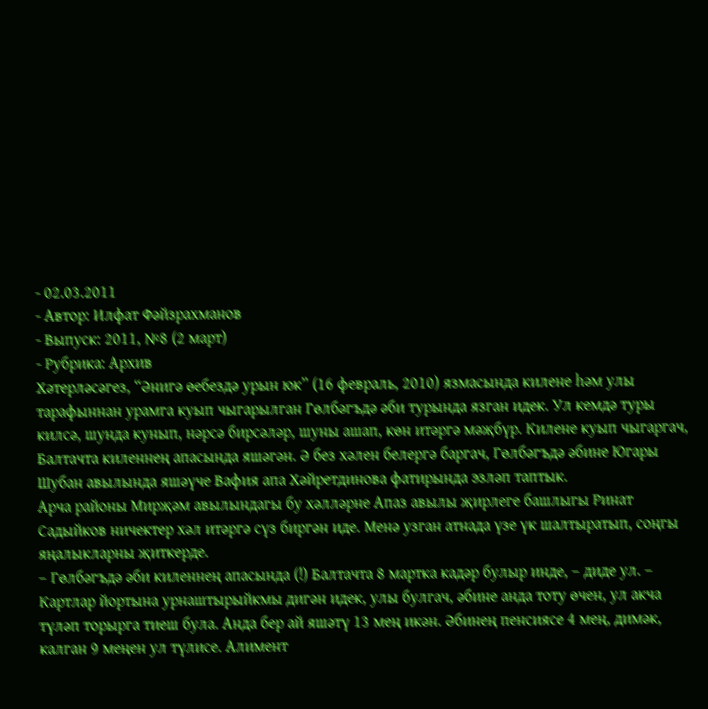- 02.03.2011
- Автор: Илфат Фәйзрахманов
- Выпуск: 2011, №8 (2 март)
- Рубрика: Архив
Хәтерләсәгез, “Әнигә өебездә урын юк” (16 февраль, 2010) язмасында килене һәм улы тарафыннан урамга куып чыгарылган Гөлбәгъдә әби турында язган идек. Ул кемдә туры килсә, шунда кунып, нәрсә бирсәләр, шуны ашап, көн итәргә мәҗбүр. Килене куып чыгаргач, Балтачта киленнең апасында яшәгән. Ә без хәлен белергә баргач, Гөлбәгъдә әбине Югары Шубан авылында яшәүче Вафия апа Хәйретдинова фатирында эзләп таптык.
Арча районы Мирҗәм авылындагы бу хәлләрне Апаз авылы җирлеге башлыгы Ринат Садыйков ничектер хәл итәргә сүз биргән иде. Менә узган атнада үзе үк шалтыратып, соңгы яңалыкларны җиткерде.
– Гөлбәгъдә әби киленнең апасында (!) Балтачта 8 мартка кадәр булыр инде, – диде ул. – Картлар йортына урнаштырыйкмы дигән идек, улы булгач, әбине анда тоту өчен, ул акча түләп торырга тиеш була. Анда бер ай яшәтү 13 мең икән. Әбинең пенсиясе 4 мең, димәк, калган 9 меңен ул түлисе. Алимент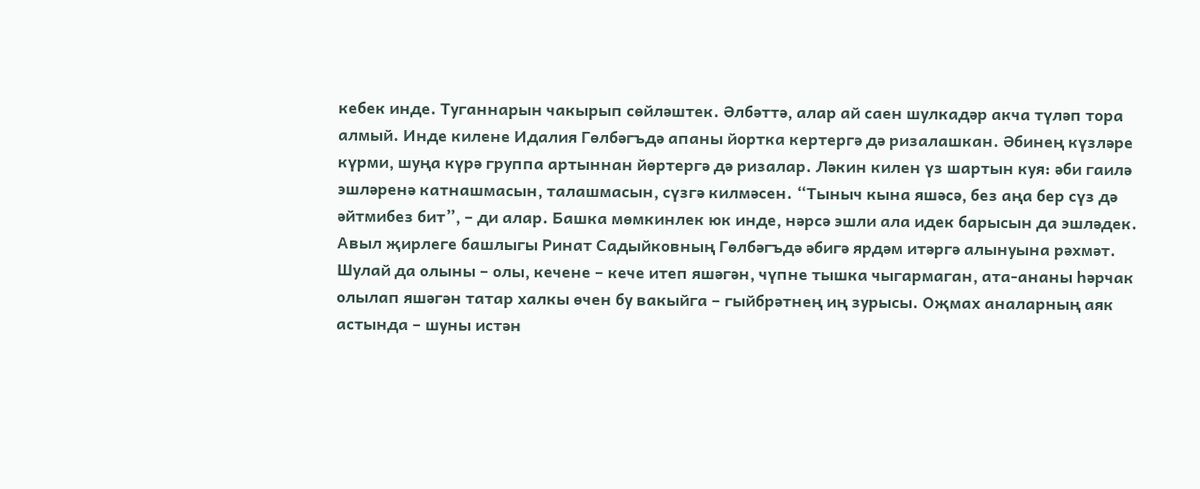кебек инде. Туганнарын чакырып сөйләштек. Әлбәттә, алар ай саен шулкадәр акча түләп тора алмый. Инде килене Идалия Гөлбәгъдә апаны йортка кертергә дә ризалашкан. Әбинең күзләре күрми, шуңа күрә группа артыннан йөртергә дә ризалар. Ләкин килен үз шартын куя: әби гаилә эшләренә катнашмасын, талашмасын, сүзгә килмәсен. “Тыныч кына яшәсә, без аңа бер сүз дә әйтмибез бит”, – ди алар. Башка мөмкинлек юк инде, нәрсә эшли ала идек барысын да эшләдек.
Авыл җирлеге башлыгы Ринат Садыйковның Гөлбәгъдә әбигә ярдәм итәргә алынуына рәхмәт. Шулай да олыны – олы, кечене – кече итеп яшәгән, чүпне тышка чыгармаган, ата-ананы һәрчак олылап яшәгән татар халкы өчен бу вакыйга – гыйбрәтнең иң зурысы. Оҗмах аналарның аяк астында – шуны истән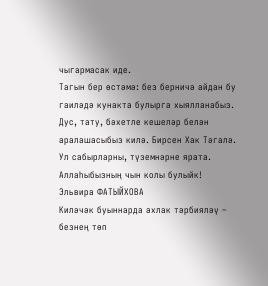чыгармасак иде.
Тагын бер өстәмә: без берничә айдан бу гаиләдә кунакта булырга хыялланабыз. Дус, тату, бәхетле кешеләр белән аралашасыбыз килә. Бирсен Хак Тәгалә. Ул сабырларны, түземнәрне ярата. Аллаһыбызның чын колы булыйк!
Эльвира ФАТЫЙХОВА
Киләчәк буыннарда әхлак тәрбияләү – безнең төп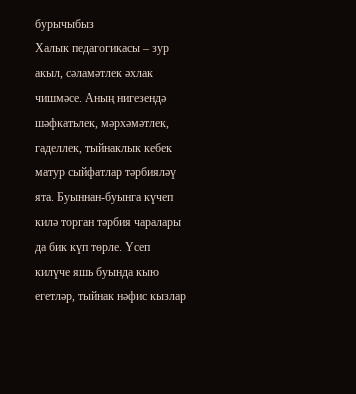бурычыбыз
Халык педагогикасы – зур акыл, сәламәтлек әхлак чишмәсе. Аның нигезендә шәфкатьлек, мәрхәмәтлек, гаделлек, тыйнаклык кебек матур сыйфатлар тәрбияләү ята. Буыннан-буынга күчеп килә торган тәрбия чаралары да бик күп төрле. Үсеп килүче яшь буында кыю егетләр, тыйнак нәфис кызлар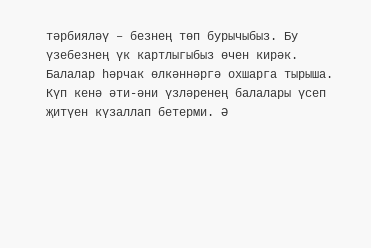тәрбияләү – безнең төп бурычыбыз. Бу үзебезнең үк картлыгыбыз өчен кирәк.
Балалар һәрчак өлкәннәргә охшарга тырыша. Күп кенә әти-әни үзләренең балалары үсеп җитүен күзаллап бетерми. Ә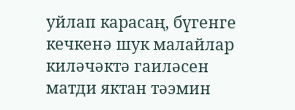уйлап карасаң, бүгенге кечкенә шук малайлар киләчәктә гаиләсен матди яктан тәэмин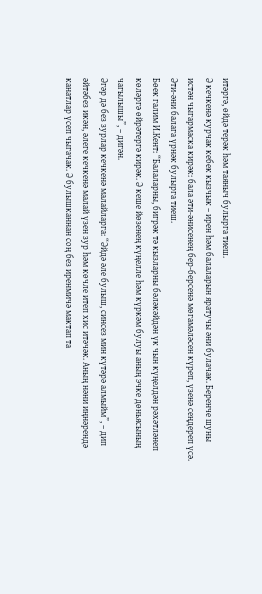итәргә, өйдә терәк һәм таяныч булырга тиеш.
Ә кечкенә курчак кебек кызчык – ирен һәм балаларын яратучы әни булачак. Беренче шуны истән чыгармаска кирәк: бала әти-әнисенең бер-берсенә мөгамәләсен күреп, үзенә сеңдереп үсә. Әти-әни балага үрнәк булырга тиеш.
Бөек галим И.Кент: “Балаларны, бигрәк тә кызларны бәләкәйдән үк чын күңелдән рәхәтләнеп көләргә өйрәтергә кирәк. Ә кеше йөзенең күңелле һәм күркәм булуы аның эчке дөньясының чагылышы”, – дигән.
Әгәр дә без зурлар кечкенә малайларга: “Әйдә әле булыш, синсез мин күтәрә алмыйм”, – дип әйтәбез икән, әлеге кечкенә малай үзен зур һәм көчле итеп хис итәчәк. Аның нәни иңнәрендә канатлар үсеп чыгачак. Ә булышканнан соң без иренмичә мактап та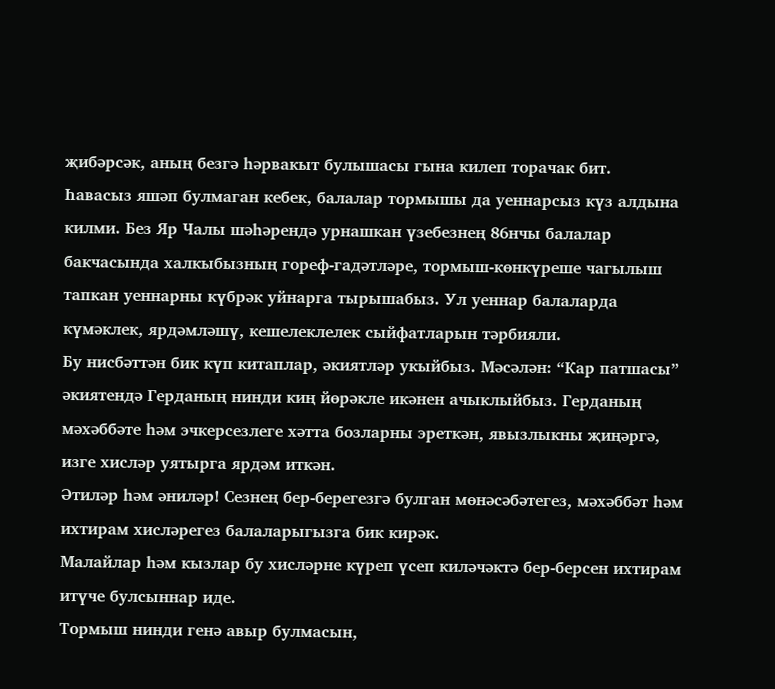җибәрсәк, аның безгә һәрвакыт булышасы гына килеп торачак бит.
Һавасыз яшәп булмаган кебек, балалар тормышы да уеннарсыз күз алдына килми. Без Яр Чалы шәһәрендә урнашкан үзебезнең 86нчы балалар бакчасында халкыбызның гореф-гадәтләре, тормыш-көнкүреше чагылыш тапкан уеннарны күбрәк уйнарга тырышабыз. Ул уеннар балаларда күмәклек, ярдәмләшү, кешелеклелек сыйфатларын тәрбияли.
Бу нисбәттән бик күп китаплар, әкиятләр укыйбыз. Мәсәлән: “Кар патшасы” әкиятендә Герданың нинди киң йөрәкле икәнен ачыклыйбыз. Герданың мәхәббәте һәм эчкерсезлеге хәтта бозларны эреткән, явызлыкны җиңәргә, изге хисләр уятырга ярдәм иткән.
Әтиләр һәм әниләр! Сезнең бер-берегезгә булган мөнәсәбәтегез, мәхәббәт һәм ихтирам хисләрегез балаларыгызга бик кирәк.
Малайлар һәм кызлар бу хисләрне күреп үсеп киләчәктә бер-берсен ихтирам итүче булсыннар иде.
Тормыш нинди генә авыр булмасын,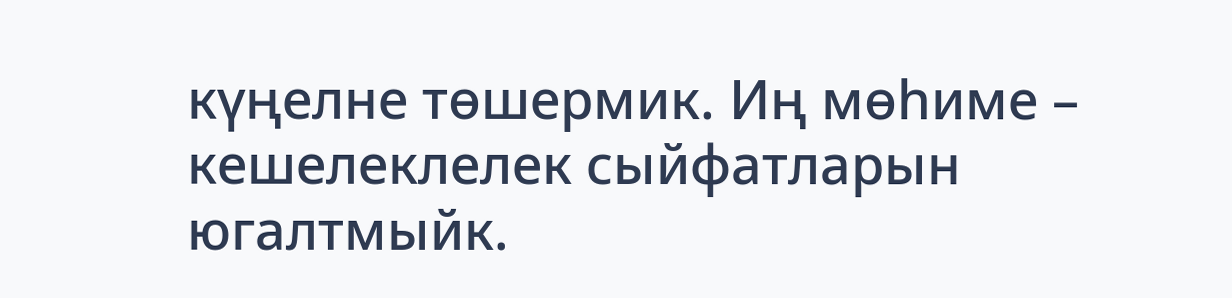күңелне төшермик. Иң мөһиме – кешелеклелек сыйфатларын югалтмыйк.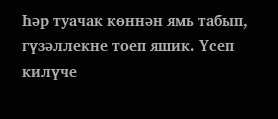Һәр туачак көннән ямь табып, гүзәллекне тоеп яшик. Үсеп килүче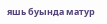яшь буында матур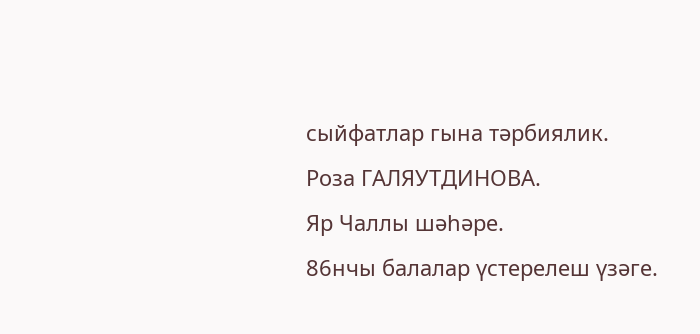сыйфатлар гына тәрбиялик.
Роза ГАЛЯУТДИНОВА.
Яр Чаллы шәһәре.
86нчы балалар үстерелеш үзәге.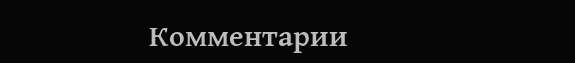Комментарии